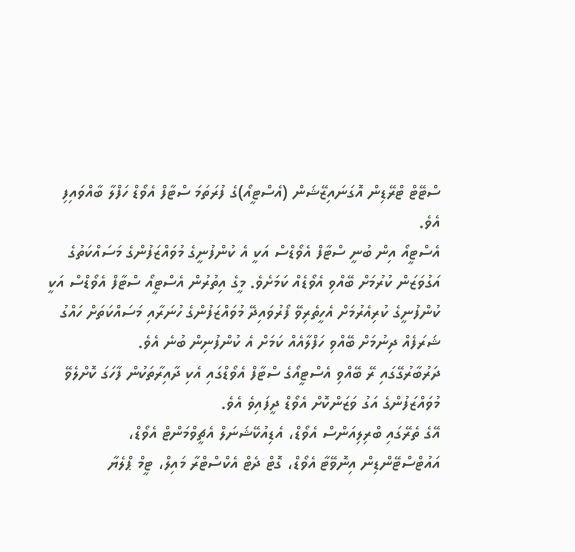ސްޓޭޓް ޓްރޭޑިން އޮގަނައިޒޭޝަން (އެސްޓީއޯ)ގެ ފުރަތަމަ ސްޓާފް އެވޯޑް ހަފްލާ ބާއްވައިފި އެވެ.
އެސްޓީއޯ އިން ބުނީ ސްޓާފް އެވޯޑްސް އަކީ އެ ކުންފުނީގެ މުވައްޒަފުންގެ މަސައްކަތުގެ އަގުވަޒަން ކުރުމަށް ބޭއްވި އެވޯޑެއް ކަމަށެވެ. މީގެ އިތުރުން އެސްޓީއޯ ސްޓާފް އެވޯޑްސް އަކީ ކުންފުނީގެ ކުރިއެރުމަށް އެހީތެރިވޭ ފޯރުވައިދޭ މުވައްޒަފުންގެ ހުނަރާއި މަސައްކަތަށް ހައްގު ޝަރަފެއް ދިނުމަށް ބޭއްވި ހަފްލާއެއް ކަމަށް އެ ކުންފުނިން ބުނެ އެވެ.
ދަރުބާރުގޭގައި ރޭ ބޭއްވި އެސްޓީއޯގެ ސްޓާފް އެވޯޑްގައި އެކި ދާއިރާތަކުން ފާހަގަ ކޮށްލެވޭ މުވައްޒަފުންގެ އަގު ވަޒަންކޮށް އެވޯޑް ދީފައިވެ އެވެ.
އޭގެ ތެރޭގައި ބްރިލިއަންސް އެވޯޑް، އެޑިއުކޭޝަނަލް އެޗީވްމަންޓް އެވޯޑް، އައުޓްސްޓޭންޑިން އިނޮވޭޓާ އެވޯޑް، ގޮޓް ދެޓް އެކްސްޓްރާ މައިލް، ޓީމް ޕްލެޔާ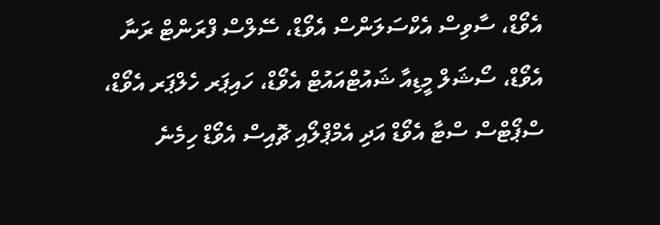އެވޯޑް، ސާވިސް އެކްސަލަންސް އެވޯޑް، ސޭލްސް ފްރަންޓް ރަނާ އެވޯޑް، ސޯޝަލް މީޑިއާ ޝައުޓްއައުޓް އެވޯޑް، ހައިޕަރ ހެލްޕަރ އެވޯޑް، ސްޕޯޓްސް ސްޓާ އެވޯޑް އަދި އެމްޕްލޯއި ޗޮއިސް އެވޯޑް ހިމެނެ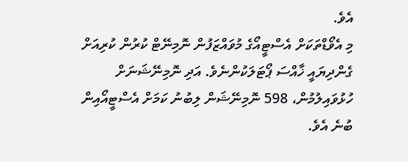އެވެ.
މި އެވޯޑްތަކަށް އެސްޓީއޯގެ މުވައްޒަފުން ނޮމިނޭޓް ކުރުން ކުރިއަށް ގެންދިޔައީ ޚާއްސަ ޕޯޓަލަކުންނެވެ. އަދި ނޮމިނޭޝަނަށް ހުޅުވައިލުމުން، 598 ނޮމިނޭޝަން ލިބުނު ކަމަށް އެސްޓީއޯއިން ބުނެ އެވެ.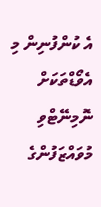އެ ކުންފުނިން މި އެވޯޑްތަކަށް ނޮމިނޭޓްވި މުވައްޒަފުންގެ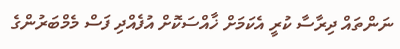ނަންތައް ދިރާސާ ކުރީ އެކަމަށް ޚާއްސަކޮށް އުފެއްދި ފަސް މެމްބަރުންގެ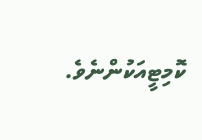ކޮމިޓީއަކުންނެވެ.